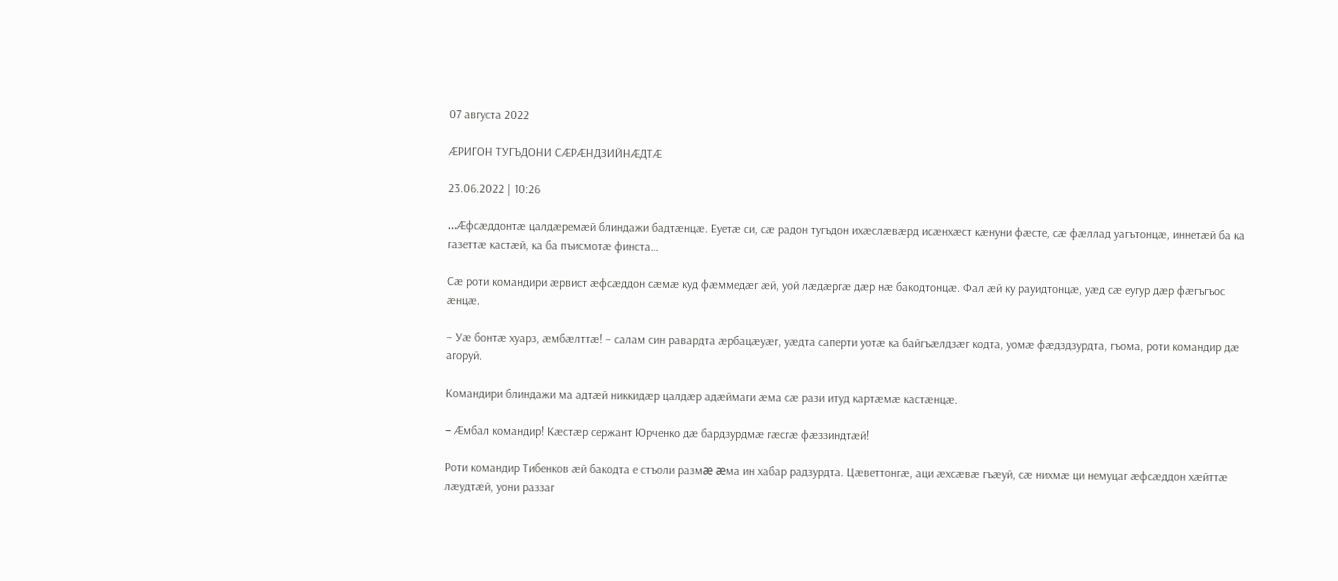07 августа 2022

ÆРИГОН ТУГЪДОНИ СÆРÆНДЗИЙНÆДТÆ

23.06.2022 | 10:26

…Æфсæддонтæ цалдæремæй блиндажи бадтæнцæ. Еуетæ си, сæ радон тугъдон ихæслæвæрд исæнхæст кæнуни фæсте, сæ фæллад уагътонцæ, иннетæй ба ка газеттæ кастæй, ка ба пъисмотæ финста…

Сæ роти командири æрвист æфсæддон сæмæ куд фæммедæг æй, уой лæдæргæ дæр нæ бакодтонцæ. Фал æй ку рауидтонцæ, уæд сæ еугур дæр фæгъгъос æнцæ.

– Уæ бонтæ хуарз, æмбæлттæ! – салам син равардта æрбацæуæг, уæдта саперти уотæ ка байгъæлдзæг кодта, уомæ фæдздзурдта, гъома, роти командир дæ агоруй.

Командири блиндажи ма адтæй никкидæр цалдæр адæймаги æма сæ рази итуд картæмæ кастæнцæ.

– Æмбал командир! Кæстæр сержант Юрченко дæ бардзурдмæ гæсгæ фæззиндтæй!

Роти командир Тибенков æй бакодта е стъоли размæ æма ин хабар радзурдта. Цæветтонгæ, аци æхсæвæ гъæуй, сæ нихмæ ци немуцаг æфсæддон хæйттæ лæудтæй, уони раззаг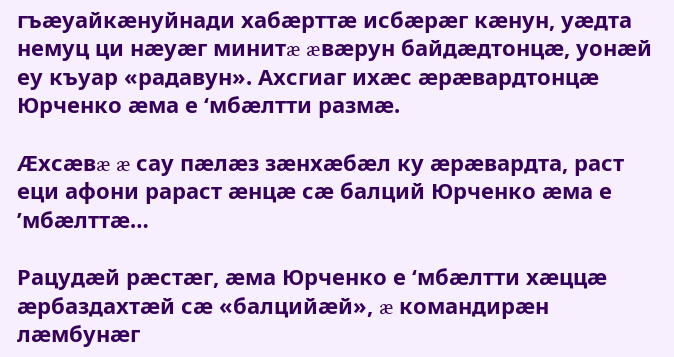гъæуайкæнуйнади хабæрттæ исбæрæг кæнун, уæдта немуц ци нæуæг минитæ æвæрун байдæдтонцæ, уонæй еу къуар «радавун». Ахсгиаг ихæс æрæвардтонцæ Юрченко æма е ‘мбæлтти размæ.

Æхсæвæ æ сау пæлæз зæнхæбæл ку æрæвардта, раст еци афони рараст æнцæ сæ балций Юрченко æма е ’мбæлттæ…

Рацудæй рæстæг, æма Юрченко е ‘мбæлтти хæццæ æрбаздахтæй сæ «балцийæй», æ командирæн лæмбунæг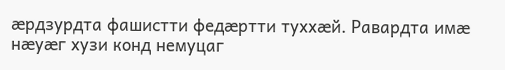æрдзурдта фашистти федæртти туххæй. Равардта имæ нæуæг хузи конд немуцаг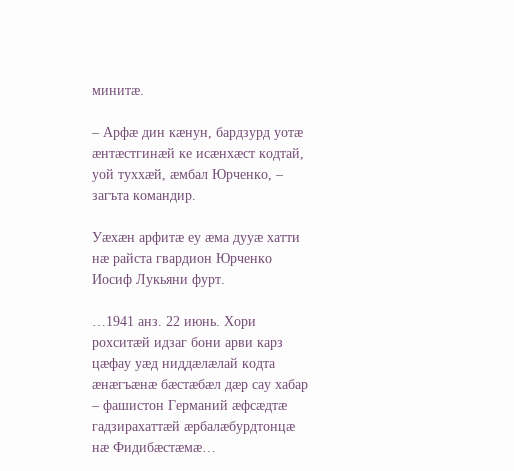минитæ.

– Арфæ дин кæнун, бардзурд уотæ æнтæстгинæй ке исæнхæст кодтай, уой туххæй, æмбал Юрченко, – загъта командир.

Уæхæн арфитæ еу æма дууæ хатти нæ райста гвардион Юрченко Иосиф Лукьяни фурт.

…1941 анз. 22 июнь. Хори рохситæй идзаг бони арви карз цæфау уæд ниддæлæлай кодта æнæгъæнæ бæстæбæл дæр сау хабар – фашистон Германий æфсæдтæ гадзирахаттæй æрбалæбурдтонцæ нæ Фидибæстæмæ…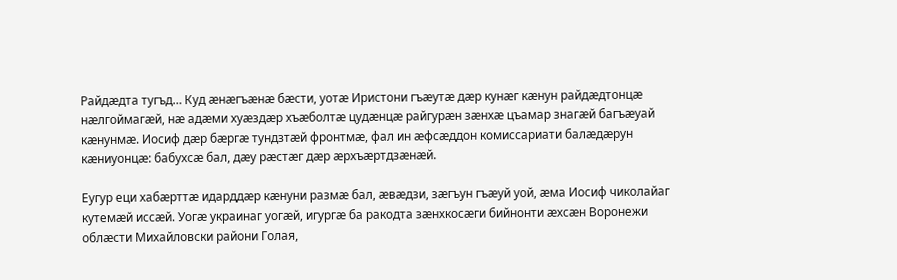Райдæдта тугъд… Куд æнæгъæнæ бæсти, уотæ Иристони гъæутæ дæр кунæг кæнун райдæдтонцæ нæлгоймагæй, нæ адæми хуæздæр хъæболтæ цудæнцæ райгурæн зæнхæ цъамар знагæй багъæуай кæнунмæ. Иосиф дæр бæргæ тундзтæй фронтмæ, фал ин æфсæддон комиссариати балæдæрун кæниуонцæ: бабухсæ бал, дæу рæстæг дæр æрхъæртдзæнæй.

Еугур еци хабæрттæ идарддæр кæнуни размæ бал, æвæдзи, зæгъун гъæуй уой, æма Иосиф чиколайаг кутемæй иссæй. Уогæ украинаг уогæй, игургæ ба ракодта зæнхкосæги бийнонти æхсæн Воронежи облæсти Михайловски райони Голая,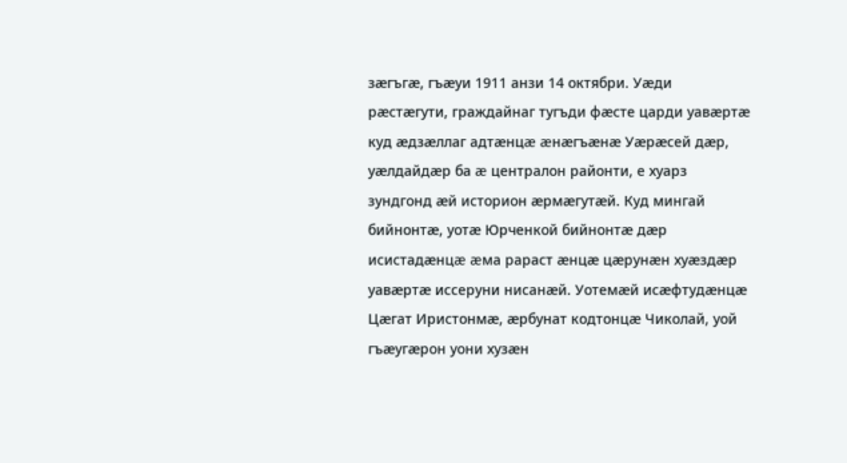зæгъгæ, гъæуи 1911 анзи 14 октябри. Уæди рæстæгути, граждайнаг тугъди фæсте царди уавæртæ куд æдзæллаг адтæнцæ æнæгъæнæ Уæрæсей дæр, уæлдайдæр ба æ централон районти, е хуарз зундгонд æй историон æрмæгутæй. Куд мингай бийнонтæ, уотæ Юрченкой бийнонтæ дæр исистадæнцæ æма рараст æнцæ цæрунæн хуæздæр уавæртæ иссеруни нисанæй. Уотемæй исæфтудæнцæ Цæгат Иристонмæ, æрбунат кодтонцæ Чиколай, уой гъæугæрон уони хузæн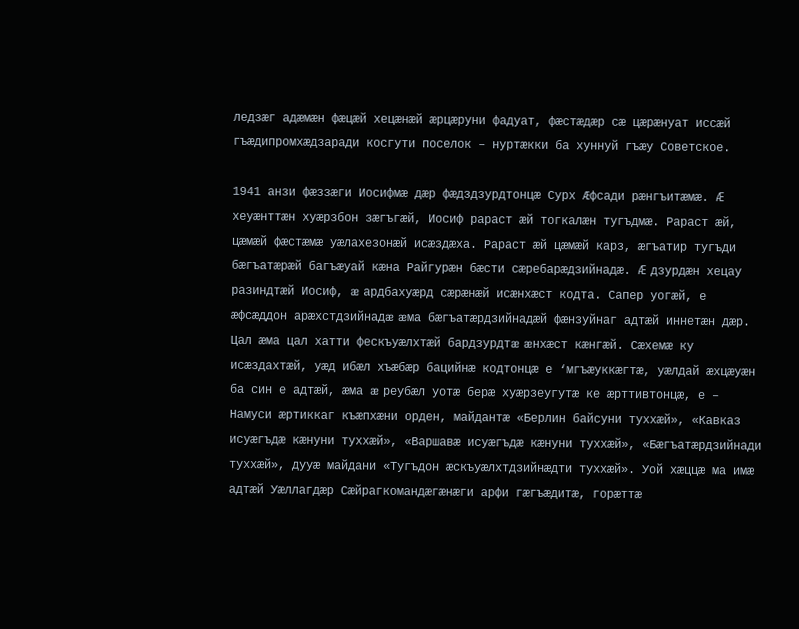ледзæг адæмæн фæцæй хецæнæй æрцæруни фадуат, фæстæдæр сæ цæрæнуат иссæй гъæдипромхæдзаради косгути поселок – нуртæкки ба хуннуй гъæу Советское.

1941 анзи фæззæги Иосифмæ дæр фæдздзурдтонцæ Сурх Æфсади рæнгъитæмæ. Æ хеуæнттæн хуæрзбон зæгъгæй, Иосиф рараст æй тогкалæн тугъдмæ. Рараст æй, цæмæй фæстæмæ уæлахезонæй исæздæха. Рараст æй цæмæй карз, æгъатир тугъди бæгъатæрæй багъæуай кæна Райгурæн бæсти сæребарæдзийнадæ. Æ дзурдæн хецау разиндтæй Иосиф, æ ардбахуæрд сæрæнæй исæнхæст кодта. Сапер уогæй, е æфсæддон арæхстдзийнадæ æма бæгъатæрдзийнадæй фæнзуйнаг адтæй иннетæн дæр. Цал æма цал хатти фескъуæлхтæй бардзурдтæ æнхæст кæнгæй. Сæхемæ ку исæздахтæй, уæд ибæл хъæбæр бацийнæ кодтонцæ е ‘мгъæуккæгтæ, уæлдай æхцæуæн ба син е адтæй, æма æ реубæл уотæ берæ хуæрзеугутæ ке æрттивтонцæ, е – Намуси æртиккаг къæпхæни орден, майдантæ «Берлин байсуни туххæй», «Кавказ исуæгъдæ кæнуни туххæй», «Варшавæ исуæгъдæ кæнуни туххæй», «Бæгъатæрдзийнади туххæй», дууæ майдани «Тугъдон æскъуæлхтдзийнæдти туххæй». Уой хæццæ ма имæ адтæй Уæллагдæр Сæйрагкомандæгæнæги арфи гæгъæдитæ, горæттæ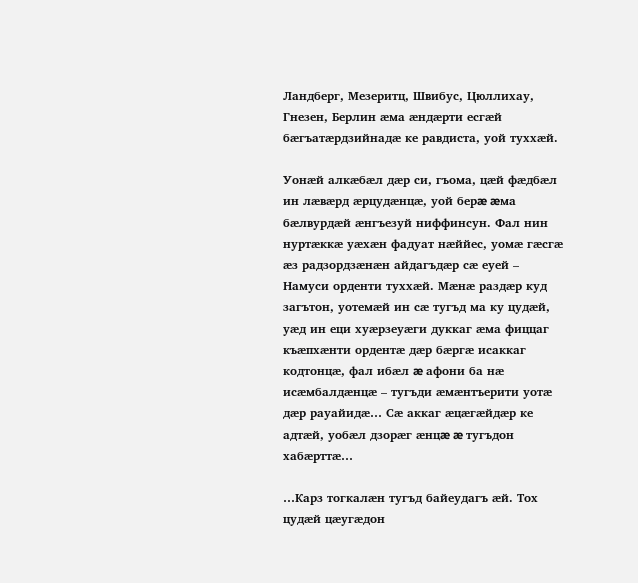Ландберг, Мезеритц, Швибус, Цюллихау, Гнезен, Берлин æма æндæрти есгæй бæгъатæрдзийнадæ ке равдиста, уой туххæй.

Уонæй алкæбæл дæр си, гъома, цæй фæдбæл ин лæвæрд æрцудæнцæ, уой берæ æма бæлвурдæй æнгъезуй ниффинсун. Фал нин нуртæккæ уæхæн фадуат нæййес, уомæ гæсгæ æз радзордзæнæн айдагъдæр сæ еуей – Намуси орденти туххæй. Мæнæ раздæр куд загътон, уотемæй ин сæ тугъд ма ку цудæй, уæд ин еци хуæрзеуæги дуккаг æма фиццаг къæпхæнти ордентæ дæр бæргæ исаккаг кодтонцæ, фал ибæл æ афони ба нæ исæмбалдæнцæ – тугъди æмæнтъерити уотæ дæр рауайидæ… Сæ аккаг æцæгæйдæр ке адтæй, уобæл дзорæг æнцæ æ тугъдон хабæрттæ…

…Карз тогкалæн тугъд байеудагъ æй. Тох цудæй цæугæдон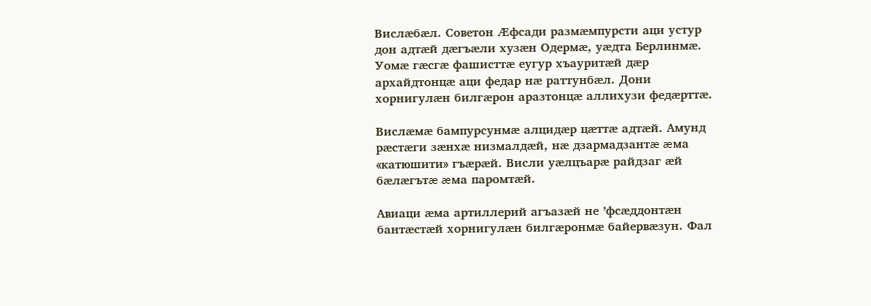Вислæбæл. Советон Æфсади размæмпурсти аци устур дон адтæй дæгъæли хузæн Одермæ, уæдта Берлинмæ. Уомæ гæсгæ фашисттæ еугур хъауритæй дæр архайдтонцæ аци федар нæ раттунбæл. Дони хорнигулæн билгæрон аразтонцæ аллихузи федæрттæ.

Вислæмæ бампурсунмæ алцидæр цæттæ адтæй. Амунд рæстæги зæнхæ низмалдæй, нæ дзармадзантæ æма «катюшити» гъæрæй. Висли уæлцъарæ райдзаг æй бæлæгътæ æма паромтæй.

Авиаци æма артиллерий агъазæй не ’фсæддонтæн бантæстæй хорнигулæн билгæронмæ байервæзун. Фал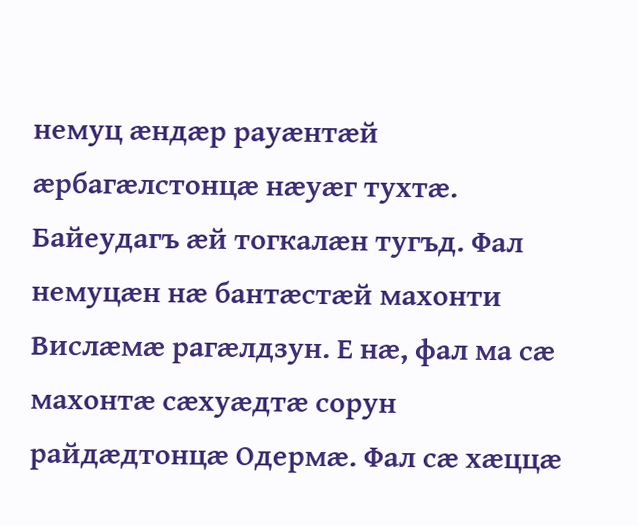немуц æндæр рауæнтæй æрбагæлстонцæ нæуæг тухтæ. Байеудагъ æй тогкалæн тугъд. Фал немуцæн нæ бантæстæй махонти Вислæмæ рагæлдзун. Е нæ, фал ма сæ махонтæ сæхуæдтæ сорун райдæдтонцæ Одермæ. Фал сæ хæццæ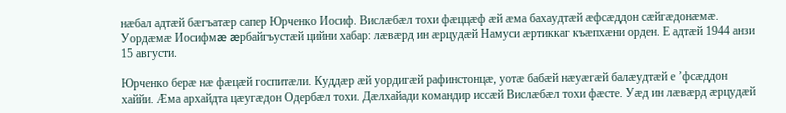нæбал адтæй бæгъатæр сапер Юрченко Иосиф. Вислæбæл тохи фæццæф æй æма бахаудтæй æфсæддон сæйгæдонæмæ. Уордæмæ Иосифмæ æрбайгъустæй цийни хабар: лæвæрд ин æрцудæй Намуси æртиккаг къæпхæни орден. Е адтæй 1944 анзи 15 августи.

Юрченко берæ нæ фæцæй госпитæли. Куддæр æй уордигæй рафинстонцæ, уотæ бабæй нæуæгæй балæудтæй е ’фсæддон хаййи. Æма архайдта цæугæдон Одербæл тохи. Дæлхайади командир иссæй Вислæбæл тохи фæсте. Уæд ин лæвæрд æрцудæй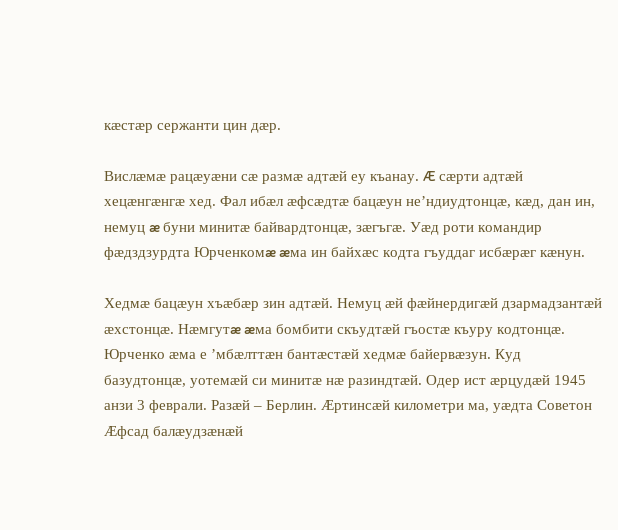кæстæр сержанти цин дæр.

Вислæмæ рацæуæни сæ размæ адтæй еу къанау. Æ сæрти адтæй хецæнгæнгæ хед. Фал ибæл æфсæдтæ бацæун не’ндиудтонцæ, кæд, дан ин, немуц æ буни минитæ байвардтонцæ, зæгъгæ. Уæд роти командир фæдздзурдта Юрченкомæ æма ин байхæс кодта гъуддаг исбæрæг кæнун.

Хедмæ бацæун хъæбæр зин адтæй. Немуц æй фæйнердигæй дзармадзантæй æхстонцæ. Нæмгутæ æма бомбити скъудтæй гъостæ къуру кодтонцæ. Юрченко æма е ’мбæлттæн бантæстæй хедмæ байервæзун. Куд базудтонцæ, уотемæй си минитæ нæ разиндтæй. Одер ист æрцудæй 1945 анзи 3 феврали. Разæй – Берлин. Æртинсæй километри ма, уæдта Советон Æфсад балæудзæнæй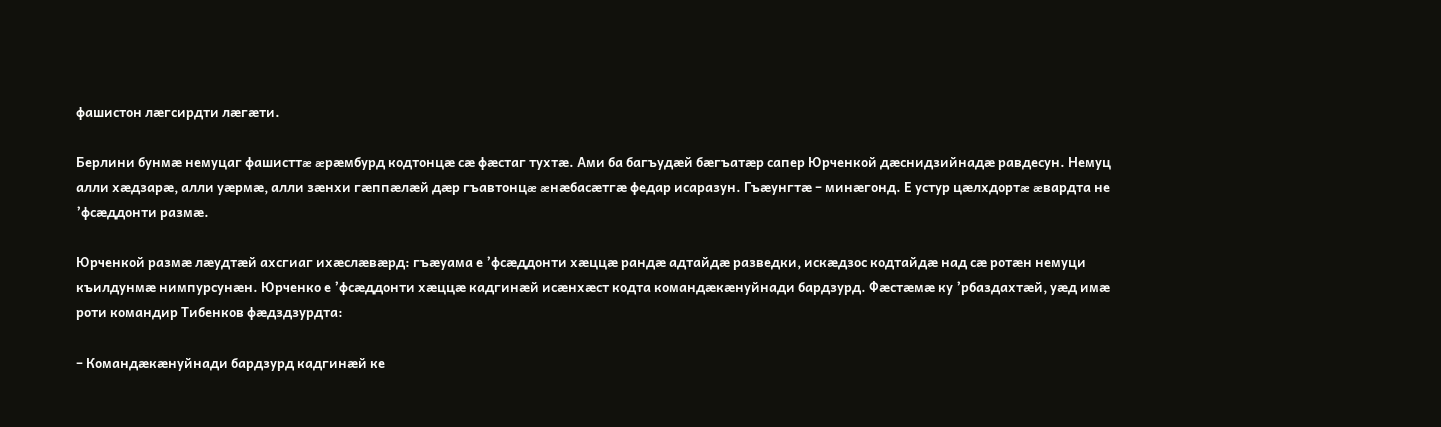фашистон лæгсирдти лæгæти.

Берлини бунмæ немуцаг фашисттæ æрæмбурд кодтонцæ сæ фæстаг тухтæ. Ами ба багъудæй бæгъатæр сапер Юрченкой дæснидзийнадæ равдесун. Немуц алли хæдзарæ, алли уæрмæ, алли зæнхи гæппæлæй дæр гъавтонцæ æнæбасæтгæ федар исаразун. Гъæунгтæ – минæгонд. Е устур цæлхдортæ æвардта не ’фсæддонти размæ.

Юрченкой размæ лæудтæй ахсгиаг ихæслæвæрд: гъæуама е ’фсæддонти хæццæ рандæ адтайдæ разведки, искæдзос кодтайдæ над сæ ротæн немуци къилдунмæ нимпурсунæн. Юрченко е ’фсæддонти хæццæ кадгинæй исæнхæст кодта командæкæнуйнади бардзурд. Фæстæмæ ку ’рбаздахтæй, уæд имæ роти командир Тибенков фæдздзурдта:

– Командæкæнуйнади бардзурд кадгинæй ке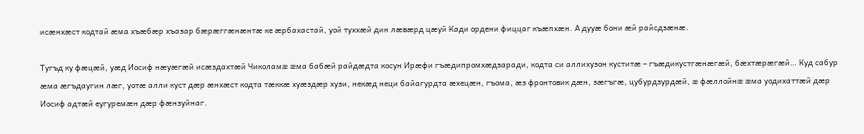исæнхæст кодтай æма хъæбæр хъазар бæрæггæнæнтæ ке æрбахастай, уой туххæй дин лæвæрд цæуй Кади ордени фиццаг къæпхæн. А дууæ бони æй райсдзæнæ.

Тугъд ку фæцæй, уæд Иосиф нæуæгæй исæздахтæй Чиколамæ æма бабæй райдæдта косун Ирæфи гъæдипромхæдзаради, кодта си аллихузон куститæ – гъæдикустгæнæгæй, бæхтæрæгæй… Куд сабур æма æгъдаугин лæг, уотæ алли куст дæр æнхæст кодта тæккæ хуæздæр хузи, некæд неци байагурдта æхецæн, гъома, æз фронтовик дæн, зæгъгæ, цубурдзурдæй, æ фæллойнæ æма уодихаттæй дæр Иосиф адтæй еугуремæн дæр фæнзуйнаг.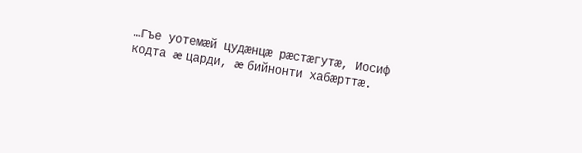…Гъе уотемæй цудæнцæ рæстæгутæ, Иосиф кодта æ царди, æ бийнонти хабæрттæ.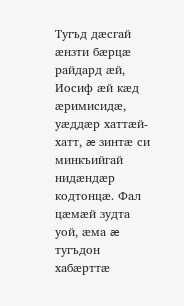Тугъд дæсгай æнзти бæрцæ райдард æй, Иосиф æй кæд æримисидæ, уæддæр хаттæй-хатт, æ зинтæ си минкъийгай нидæндæр кодтонцæ. Фал цæмæй зудта уой, æма æ тугъдон хабæрттæ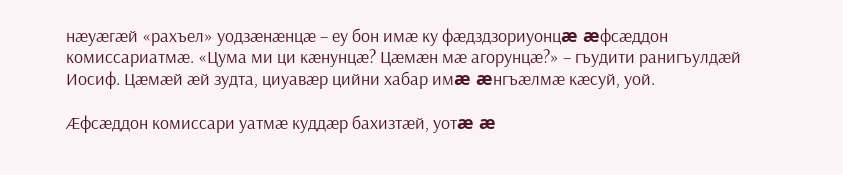нæуæгæй «рахъел» уодзæнæнцæ – еу бон имæ ку фæдздзориуонцæ æфсæддон комиссариатмæ. «Цума ми ци кæнунцæ? Цæмæн мæ агорунцæ?» – гъудити ранигъулдæй Иосиф. Цæмæй æй зудта, циуавæр цийни хабар имæ æнгъæлмæ кæсуй, уой.

Æфсæддон комиссари уатмæ куддæр бахизтæй, уотæ æ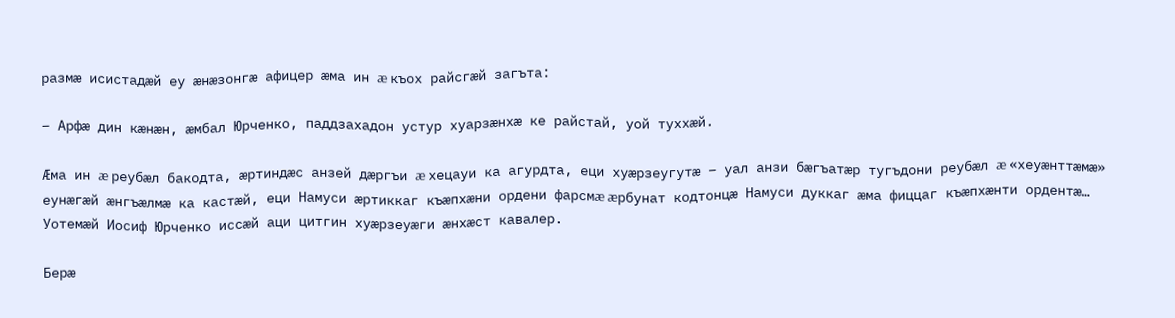размæ исистадæй еу æнæзонгæ афицер æма ин æ къох райсгæй загъта:

– Арфæ дин кæнæн, æмбал Юрченко, паддзахадон устур хуарзæнхæ ке райстай, уой туххæй.

Æма ин æ реубæл бакодта, æртиндæс анзей дæргъи æ хецауи ка агурдта, еци хуæрзеугутæ – уал анзи бæгъатæр тугъдони реубæл æ «хеуæнттæмæ» еунæгæй æнгъæлмæ ка кастæй, еци Намуси æртиккаг къæпхæни ордени фарсмæ æрбунат кодтонцæ Намуси дуккаг æма фиццаг къæпхæнти ордентæ… Уотемæй Иосиф Юрченко иссæй аци цитгин хуæрзеуæги æнхæст кавалер.

Берæ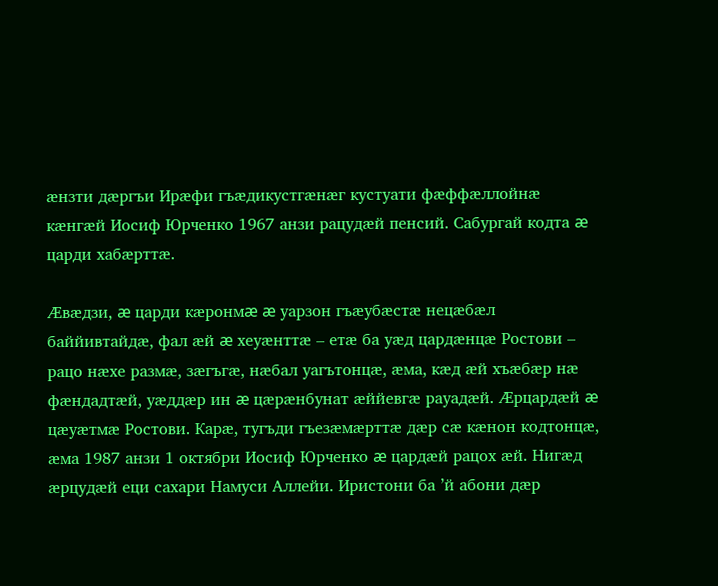æнзти дæргъи Ирæфи гъæдикустгæнæг кустуати фæффæллойнæ кæнгæй Иосиф Юрченко 1967 анзи рацудæй пенсий. Сабургай кодта æ царди хабæрттæ.

Æвæдзи, æ царди кæронмæ æ уарзон гъæубæстæ нецæбæл баййивтайдæ, фал æй æ хеуæнттæ – етæ ба уæд цардæнцæ Ростови – рацо нæхе размæ, зæгъгæ, нæбал уагътонцæ, æма, кæд æй хъæбæр нæ фæндадтæй, уæддæр ин æ цæрæнбунат æййевгæ рауадæй. Æрцардæй æ цæуæтмæ Ростови. Карæ, тугъди гъезæмæрттæ дæр сæ кæнон кодтонцæ, æма 1987 анзи 1 октябри Иосиф Юрченко æ цардæй рацох æй. Нигæд æрцудæй еци сахари Намуси Аллейи. Иристони ба ’й абони дæр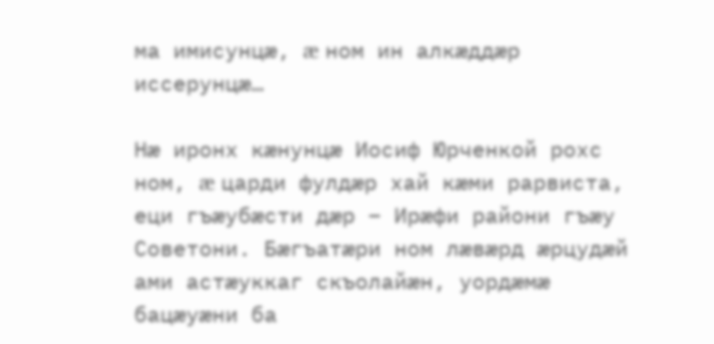ма имисунцæ, æ ном ин алкæддæр иссерунцæ…

Нæ иронх кæнунцæ Иосиф Юрченкой рохс ном, æ царди фулдæр хай кæми рарвиста, еци гъæубæсти дæр – Ирæфи райони гъæу Советони. Бæгъатæри ном лæвæрд æрцудæй ами астæуккаг скъолайæн, уордæмæ бацæуæни ба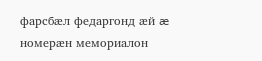фарсбæл федаргонд æй æ номерæн мемориалон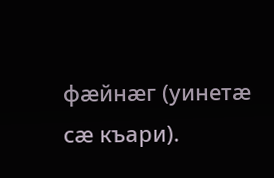фæйнæг (уинетæ сæ къари).